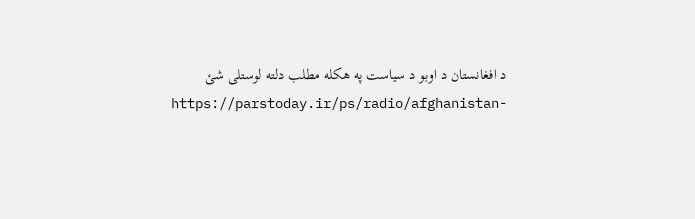د افغانستان د اوبو د سیاست په هکله مطلب دلته لوستلی شئ
https://parstoday.ir/ps/radio/afghanistan-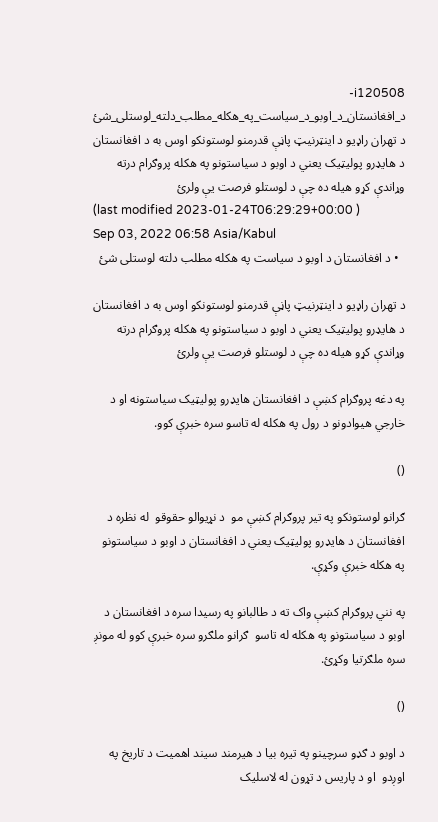i120508-د_افغانستان_د_اوبو_د_سیاست_په_هکله_مطلب_دلته_لوستلی_شئ
د تهران راډیو د اینټرنیټ پاڼې قدرمنو لوستونکو اوس به د افغانستان د هایډرو پولیټیک یعني د اوبو د سیاستونو په هکله پروګرام درته وړاندې کړو هیله ده چې د لوستلو فرصت یې ولرئ
(last modified 2023-01-24T06:29:29+00:00 )
Sep 03, 2022 06:58 Asia/Kabul
  • د افغانستان د اوبو د سیاست په هکله مطلب دلته لوستلی شئ

د تهران راډیو د اینټرنیټ پاڼې قدرمنو لوستونکو اوس به د افغانستان د هایډرو پولیټیک یعني د اوبو د سیاستونو په هکله پروګرام درته وړاندې کړو هیله ده چې د لوستلو فرصت یې ولرئ

په دغه پروګرام کښې د افغانستان هایډرو پولیټیک سیاستونه او د خارجي هیوادونو د رول په هکله له تاسو سره خبرې کوو.

()

ګرانو لوستونکو په تیر پروګرام کښې مو  د نړیوالو حقوقو  له نظره د افغانستان د هایډرو پولیټیک یعني د افغانستان د اوبو د سیاستونو په هکله خبرې وکړې.

په نني پروګرام کښې واک ته د طالبانو په رسیدا سره د افغانستان د اوبو د سیاستونو په هکله له تاسو  ګرانو ملګرو سره خبرې کوو له مونږ سره ملګرتیا وکړئ.

()

د اوبو د ګډو سرچینو په تیره بیا د هیرمند سیند اهمیت د تاریخ په اوږدو  او د پاریس د تړون له لاسلیک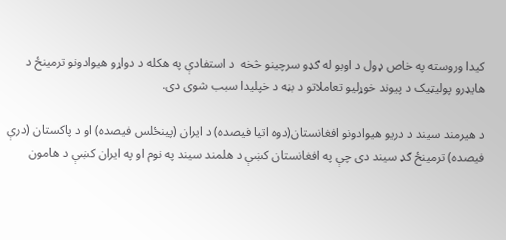کیدا وروسته په خاص ډول د اوبو له ګډو سرچینو څخه  د استفادې په هکله د دواړو هیوادونو ترمینځ د هایډرو پولیټیک د پیوند خوړلیو تعاملاتو د بڼه د خپلیدا سبب شوی دی.

د هیرمند سیند د دریو هیوادونو افغانستان(دوه اتیا فیصده) د ایران (پینځلس فیصده) او د پاکستان (درې فیصده) ترمینځ ګډ سیند دی چې په افغانستان کښې د هلمند سیند په نوم او په ایران کښې د هامون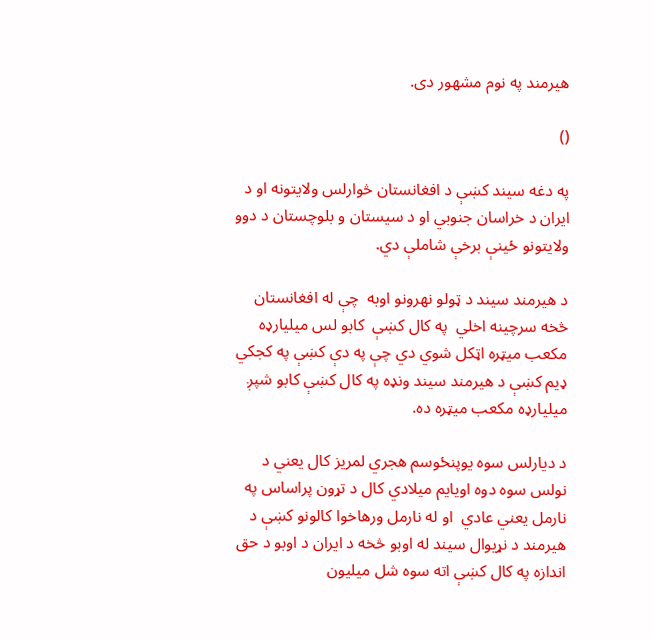هیرمند په نوم مشهور دی.

()

په دغه سیند کښې د افغانستان څوارلس ولایتونه او د ایران د خراسان جنوبي او د سیستان و بلوچستان د دوو ولایتونو ځینې برخې شاملې دي.

د هیرمند سیند د ټولو نهرونو اوبه  چې له افغانستان څخه سرچینه اخلي  په کال کښې  کابو لس میلیارډه مکعب میټره اټکل شوي دي چې په دې کښې په کجکي ډیم کښې د هیرمند سیند ونډه په کال کښې کابو شپږ میلیارډه مکعب میټره ده.

د دیارلس سوه یوپنځوسم هجري لمریز کال یعني د نولس سوه دوه اویایم میلادي کال د تړون پراساس په نارمل یعني عادي  او له نارمل ورهاخوا کالونو کښې د هیرمند د نړیوال سیند له اوبو څخه د ایران د اوبو د حق اندازه په کال کښې اته سوه شل میلیون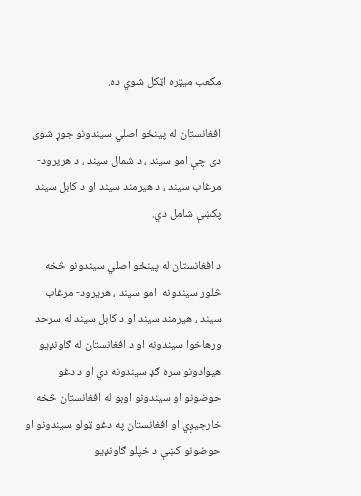مکعب میټره اټکل شوي ده.

افغانستان له پینځو اصلي سیندونو جوړ شوی دی چې امو سیند ، د شمال سیند ، د هریرود- مرغاب سیند ، د هیرمند سیند او د کابل سیند پکښې شامل دي.

د افغانستان له پینځو اصلي سیندونو څخه څلور سیندونه  امو سیند ، هریرود- مرغاب سیند ، هیرمند سیند او د کابل سیند له سرحد ورهاخوا سیندونه او د افغانستان له ګاونډیو هیوادونو سره ګډ سیندونه دي او د دغو حوضونو او سیندونو اوبو له افغانستان څخه خارجیږي او افغانستان په دغو ټولو سیندونو او حوضونو کښې د خپلو ګاونډیو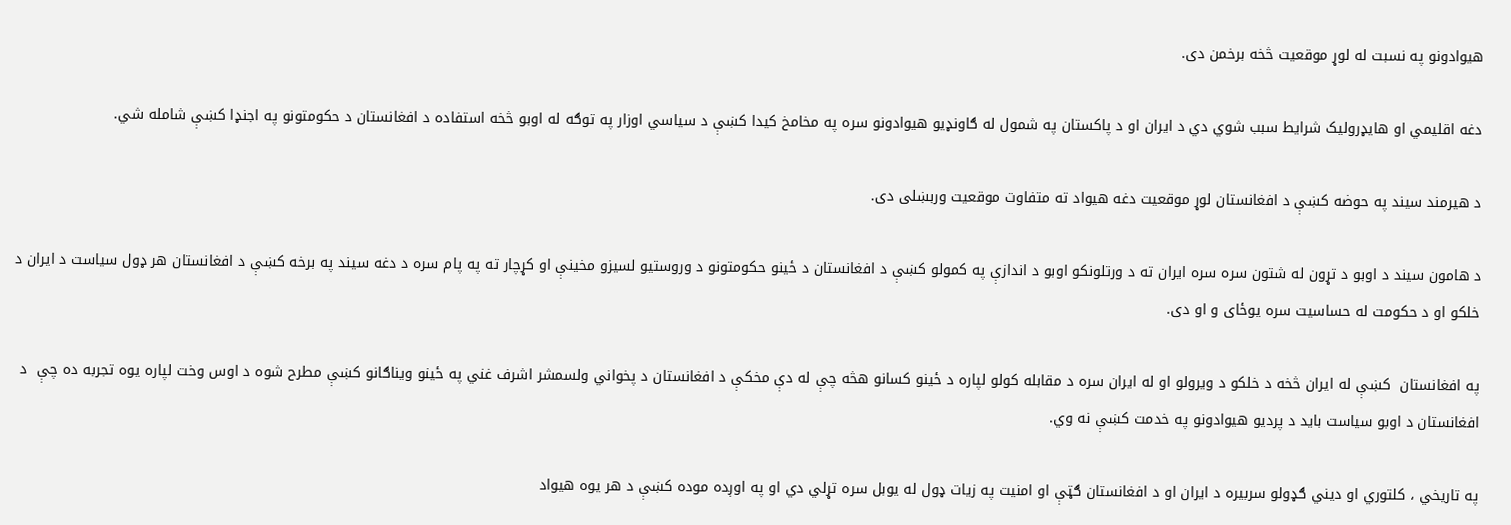هیوادونو په نسبت له لوړ موقعیت څخه برخمن دی.

دغه اقلیمي او هایډرولیک شرایط سبب شوي دي د ایران او د پاکستان په شمول له ګاونډیو هیوادونو سره په مخامخ کیدا کښې د سیاسي اوزار په توګه له اوبو څخه استفاده د افغانستان د حکومتونو په اجنډا کښې شامله شي.

د هیرمند سیند په حوضه کښې د افغانستان لوړ موقعیت دغه هیواد ته متفاوت موقعیت وربښلی دی.

د هامون سیند د اوبو د تړون له شتون سره سره ایران ته د ورتلونکو اوبو د اندازې په کمولو کښې د افغانستان د ځینو حکومتونو د وروستیو لسیزو مخینې او کړچار ته په پام سره د دغه سیند په برخه کښې د افغانستان هر ډول سیاست د ایران د خلکو او د حکومت له حساسیت سره یوځای و او دی.

په افغانستان  کښې له ایران څخه د خلکو د ویرولو او له ایران سره د مقابله کولو لپاره د ځینو کسانو هڅه چې له دې مخکې د افغانستان د پخواني ولسمشر اشرف غني په ځینو ویناګانو کښې مطرح شوه د اوس وخت لپاره یوه تجربه ده چې  د افغانستان د اوبو سیاست باید د پردیو هیوادونو په خدمت کښې نه وي.

په تاریخي ، کلتوري او دیني ګډولو سربیره د ایران او د افغانستان ګټې او امنیت په زیات ډول له یوبل سره تړلي دي او په اوږده موده کښې د هر یوه هیواد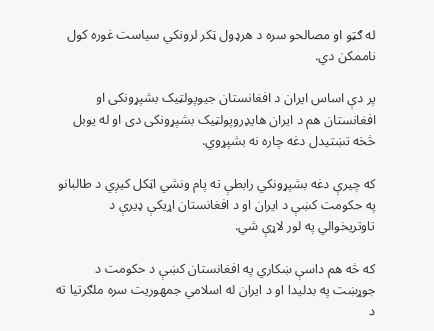له ګټو او مصالحو سره د هرډول ټکر لرونکي سیاست غوره کول ناممکن دي.

پر دې اساس ایران د افغانستان جیوپولټیک بشپړونکی او افغانستان هم د ایران هایډروپولټیک بشپړونکی دی او له یوبل څخه تښتیدل دغه چاره نه بشپړوي.

که چیرې دغه بشپړونکي رابطې ته پام ونشي اټکل کیږي د طالبانو په حکومت کښې د ایران او د افغانستان اړیکې ډیرې د تاوتریخوالي په لور لاړې شي.

که څه هم داسې ښکاري په افغانستان کښې د حکومت د جوړښت په بدلیدا او د ایران له اسلامي جمهوریت سره ملګرتیا ته د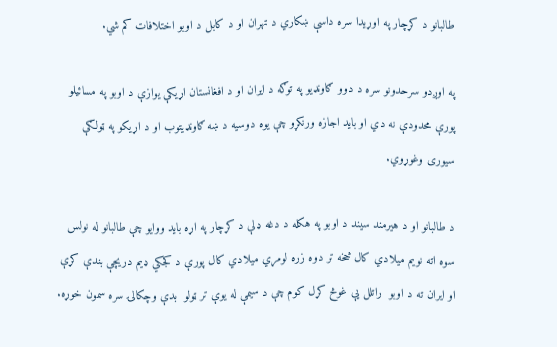طالبانو د کړچار په اوړیدا سره داسې ښکاري د تهران او د کابل د اوبو اختلافات کم شي.

په اوږدو سرحدونو سره د دوو ګاونډیو په توګه د ایران او د افغانستان اړیکې یوازې د اوبو په مسائیلو پورې محدودې نه دي او باید اجازه ورنکړو چې یوه دوسیه د ښه ګاونډیتوب او د اړیکو په ټولګې سیوری وغوړوي.

د طالبانو او د هیرمند سیند د اوبو په هکله د دغه ډلې د کړچار په اړه باید ووایو چې طالبانو له نولس سوه اته نویم میلادي کال څخه تر دوه زره لومړي میلادي کال پورې د کجکي ډیم دریچې بندې کړې او ایران ته د اوبو  راتلل یې غوڅ کړل کوم چې د سیمې له یوې تر ټولو  بدې وچکالۍ سره سمون خوړه.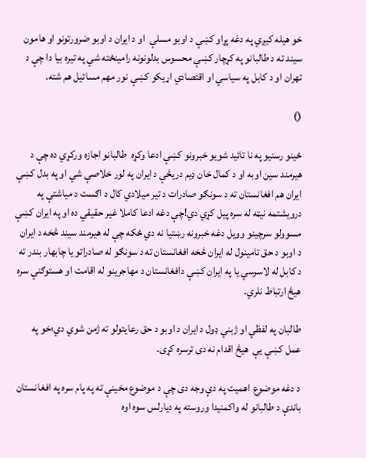خو هیله کیږي په دغه پړاو کښې د اوبو مسلې  او د ایران د اوبو ضرورتونو او هامون سیند ته د طالبانو په کړچار کښې محسوس بدلونونه رامینځته شي په تیره بیا دا چې د تهران او د کابل په سیاسي او اقتصادي اړیکو کښې نور مهم مسائیل هم شته.

()

ځینو رسنیو په نا تائید شویو خبرونو کښې ادعا وکړه  طالبانو اجازه ورکړي ده چې د هیرمند سین اوبه او د کمال خان ډیم دریڅې د ایران په لور خلاصې شي او په بدل کښې ایران هم افغانستان ته د سونګو صادرات د تیر میلادي کال د اګست د میاشتې په درویشتمه نیټه له سره پیل کړي دي!چې دغه ادعا کاملا غیر حقیقي ده او په ایران کښې مسوولو سرچینو وویل دغه خبرونه رښتیا نه دي ځکه چې له هیرمند سیند څخه د ایران د اوبو د حق تامینول له ایران څخه افغانستان ته د سونګو له صادراتو یا چابهار بندر ته د کابل له لاسرسي یا په ایران کښې دافغانستان د مهاجرینو له اقامت او هستوګنې سره هیڅ ارتباط نلري.

طالبان په لفظي او ژبني ډول د ایران د اوبو د حق رعایتولو ته ژمن شوي دي؛خو په عمل کښې یې  هیڅ اقدام نه دی ترسره کړی.

د دغه موضوع  اهمیت په دې وجه دی چې د موضوع مخینې ته په پام سره په افغانستان باندې د طالبانو له واکمنیدا وروسته په دیارلس سوه اوه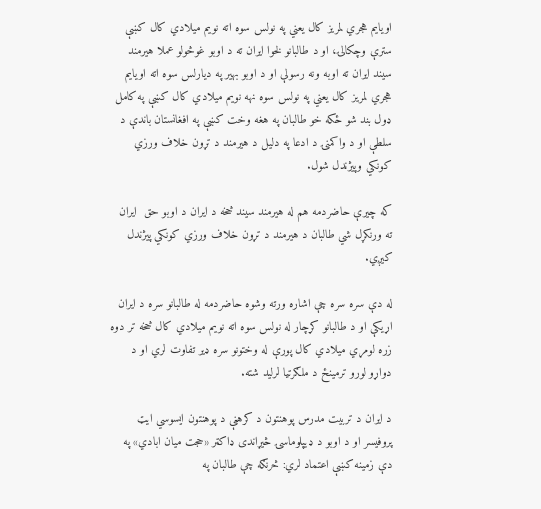اویایم هجري لمریز کال یعني په نولس سوه اته نویم میلادي کال کښې سترې وچکالۍ، او د طالبانو لخوا ایران ته د اوبو غوڅولو عملا هیرمند سیند ایران ته اوبه ونه رسولې او د اوبو بهیر په دیارلس سوه اته اویایم هجري لمریز کال یعني په نولس سوه نهه نویم میلادي کال کښې په کامل ډول بند شو ځکه خو طالبان په هغه وخت کښې په افغانستان باندې د سلطې او د واکمنۍ د ادعا په دلیل د هیرمند د تړون خلاف ورزي کونکي وپیژندل شول.

که چیرې حاضردمه هم له هیرمند سیند څخه د ایران د اوبو حق  ایران ته ورنکړل شي طالبان د هیرمند د تړون خلاف ورزي کونکي پیژندل کیږي.

له دې سره سره چې اشاره ورته وشوه حاضردمه له طالبانو سره د ایران اړیکې او د طالبانو کړچار له نولس سوه اته نویم میلادي کال څخه تر دوه زره لومړي میلادي کال پورې له وختونو سره ډیر تفاوت لري او د دواړو لورو ترمینځ د ملګرتیا لرلید شته.

د ایران د تربیت مدرس پوهنتون د کرهڼې د پوهنتون ایسوسي ایټ پروفیسر او د اوبو د ډیپلوماسۍ څیړاندی ډاکټر «حجت میان ابادي» په دې زمینه کښې اعتماد لري: څرنګه چې طالبان په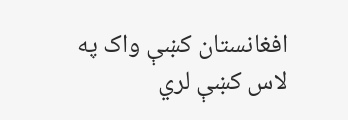افغانستان کښې واک په لاس کښې لري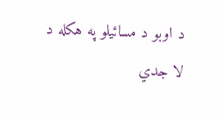د اوبو د مسائیلو په هکله د لا جدي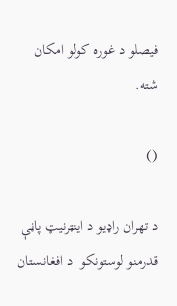فیصلو د غوره کولو امکان شته.

()

د تهران راډیو د اینټرنیټ پاڼې قدرمنو لوستونکو  د افغانستان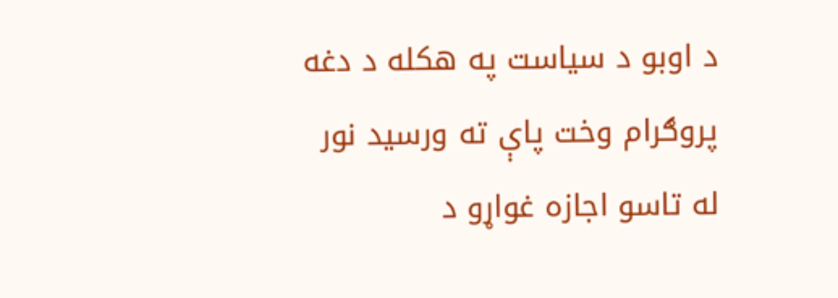د اوبو د سیاست په هکله د دغه پروګرام وخت پاې ته ورسید نور له تاسو اجازه غواړو د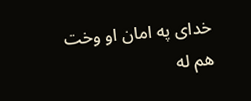خدای په امان او وخت هم له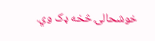خوشحالۍ څخه ډک وي.